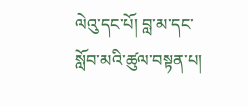ལེའུ་དང་པོ། བླ་མ་དང་སློབ་མའི་ཚུལ་བསྟན་པ།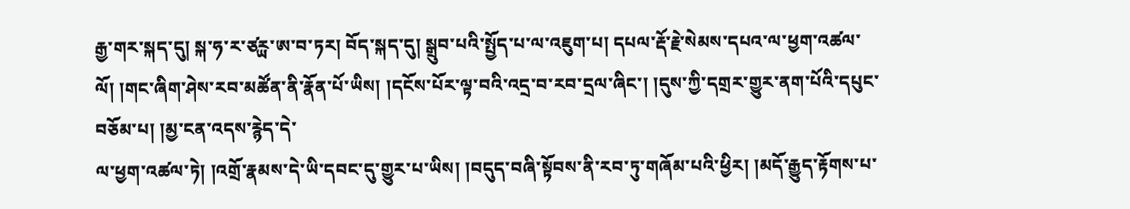རྒྱ་གར་སྐད་དུ། སྐ་ཧ་ར་ཙཪྻ་ཨ་བ་ཏར། བོད་སྐད་དུ། སྒྲུབ་པའི་སྤྱོད་པ་ལ་འཇུག་པ། དཔལ་རྡོ་རྗེ་སེམས་དཔའ་ལ་ཕྱག་འཚལ་ལོ། །གང་ཞིག་ཤེས་རབ་མཚོན་ནི་རྣོན་པོ་ཡིས། །དངོས་པོར་ལྟ་བའི་འདྲ་བ་རབ་དྲལ་ཞིང་། །དུས་ཀྱི་དགྲར་གྱུར་ནག་པོའི་དཔུང་བཅོམ་པ། །མྱ་ངན་འདས་རྙེད་དེ་
ལ་ཕྱག་འཚལ་ཏེ། །འགྲོ་རྣམས་དེ་ཡི་དབང་དུ་གྱུར་པ་ཡིས། །བདུད་བཞི་སྟོབས་ནི་རབ་ཏུ་གཞོམ་པའི་ཕྱིར། །མདོ་རྒྱུད་རྟོགས་པ་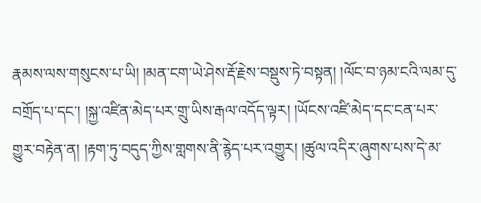རྣམས་ལས་གསུངས་པ་ཡི། །མན་ངག་ཡེ་ཤེས་རྡོ་རྗེས་བསྡུས་ཏེ་བསྟན། །ལོང་བ་ཉམ་ངའི་ལམ་དུ་བགྲོད་པ་དང་། །སྐྱ་འཛིན་མེད་པར་གྲུ་ཡིས་རྒལ་འདོད་ལྟར། །ཡོངས་འཛི་མེད་དང་ངན་པར་གྱུར་བརྟེན་ན། །རྟག་ཏུ་བདུད་ཀྱིས་གླགས་ནི་རྙེད་པར་འགྱུར། །ཚུལ་འདིར་ཞུགས་པས་དེ་མ་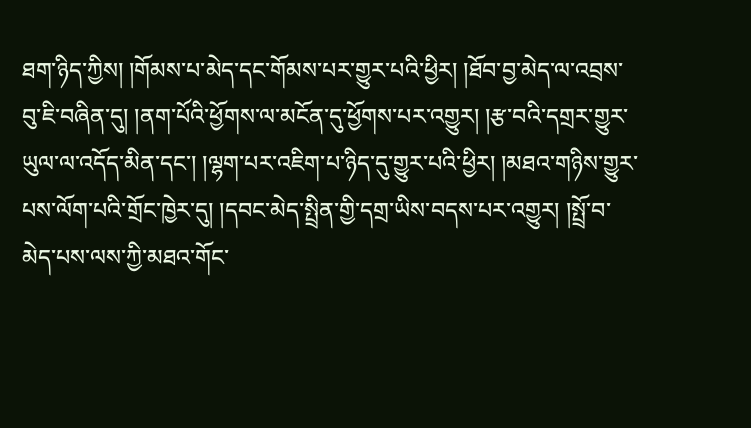ཐག་ཉིད་ཀྱིས། །གོམས་པ་མེད་དང་གོམས་པར་གྱུར་པའི་ཕྱིར། །ཐོབ་བྱ་མེད་ལ་འབྲས་བུ་ཇི་བཞིན་དུ། །ནག་པོའི་ཕྱོགས་ལ་མངོན་དུ་ཕྱོགས་པར་འགྱུར། །རྩ་བའི་དགྲར་གྱུར་ཡུལ་ལ་འདོད་མིན་དང་། །ལྷག་པར་འཇིག་པ་ཉིད་དུ་གྱུར་པའི་ཕྱིར། །མཐའ་གཉིས་གྱུར་པས་ལོག་པའི་གྲོང་ཁྱེར་དུ། །དབང་མེད་སྤྲིན་གྱི་དགྲ་ཡིས་བདས་པར་འགྱུར། །སྤྲོ་བ་མེད་པས་ལས་ཀྱི་མཐའ་གོང་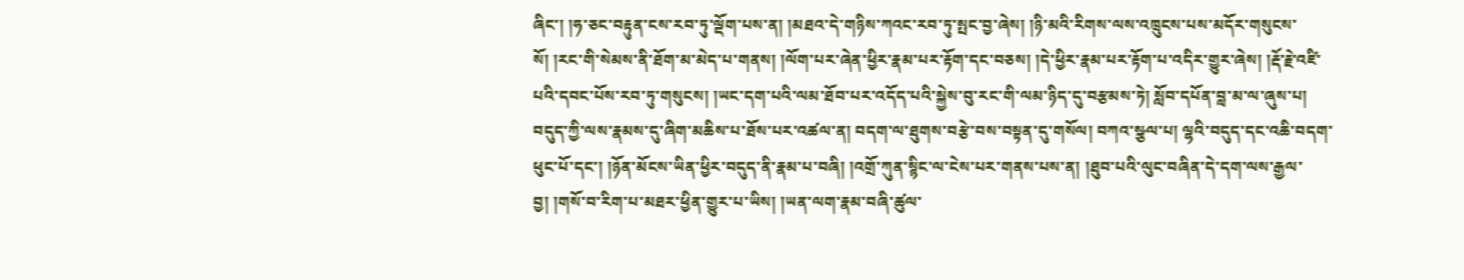ཞིང་། །ཧ་ཅང་བརྟུན་ངས་རབ་ཏུ་ལྡོག་པས་ན། །མཐའ་དེ་གཉིས་ཀའང་རབ་ཏུ་སྤང་བྱ་ཞེས། །ཉི་མའི་རིགས་ལས་འཁྲུངས་པས་མདོར་གསུངས་སོ། །རང་གི་སེམས་ནི་ཐོག་མ་མེད་པ་གནས། །ལོག་པར་ཞེན་ཕྱིར་རྣམ་པར་རྟོག་དང་བཅས། །དེ་ཕྱིར་རྣམ་པར་རྟོག་པ་འདིར་གྱུར་ཞེས། །རྡོ་རྗེ་འཛི་པའི་དབང་པོས་རབ་ཏུ་གསུངས། །ཡང་དག་པའི་ལམ་ཐོབ་པར་འདོད་པའི་སྐྱེས་བུ་རང་གི་ལམ་ཉིད་དུ་བརྩམས་ཏེ། སློབ་དཔོན་བླ་མ་ལ་ཞུས་པ། བདུད་ཀྱི་ལས་རྣམས་དུ་ཞིག་མཆིས་པ་ཐོས་པར་འཚལ་ན། བདག་ལ་ཐུགས་བརྩེ་བས་བསྟན་དུ་གསོལ། བཀའ་སྩལ་པ། ལྷའི་བདུད་དང་འཆི་བདག་ཕུང་པོ་དང་། །ཉོན་མོངས་ཡིན་ཕྱིར་བདུད་ནི་རྣམ་པ་བཞི། །འགྲོ་ཀུན་སྙིང་ལ་ངེས་པར་གནས་པས་ན། །ཐུབ་པའི་ལུང་བཞིན་དེ་དག་ལས་རྒྱལ་བྱ། །གསོ་བ་རིག་པ་མཐར་ཕྱིན་གྱུར་པ་ཡིས། །ཡན་ལག་རྣམ་བཞི་ཚུལ་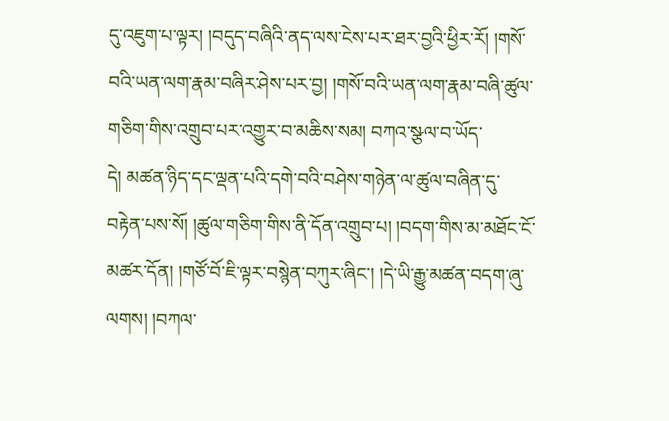དུ་འཇུག་པ་ལྟར། །བདུད་བཞིའི་ནད་ལས་ངེས་པར་ཐར་བྱའི་ཕྱིར་རོ། །གསོ་བའི་ཡན་ལག་རྣམ་བཞིར་ཤེས་པར་བྱ། །གསོ་བའི་ཡན་ལག་རྣམ་བཞི་ཚུལ་གཅིག་གིས་འགྲུབ་པར་འགྱུར་བ་མཆིས་སམ། བཀའ་སྩལ་བ་ཡོད་
དེ། མཚན་ཉིད་དང་ལྡན་པའི་དགེ་བའི་བཤེས་གཉེན་ལ་ཚུལ་བཞིན་དུ་བརྟེན་པས་སོ། །ཚུལ་གཅིག་གིས་ནི་དོན་འགྲུབ་པ། །བདག་གིས་མ་མཐོང་ངོ་མཚར་དོན། །གཙོ་བོ་ཇི་ལྟར་བསྙེན་བཀུར་ཞིང་། །དེ་ཡི་རྒྱུ་མཚན་བདག་ཞུ་ལགས། །བཀལ་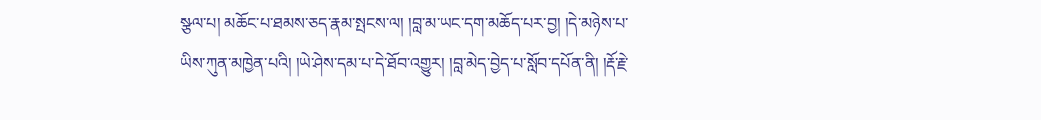སྩལ་པ། མཆོང་པ་ཐམས་ཅད་རྣམ་སྤངས་ལ། །བླ་མ་ཡང་དག་མཆོད་པར་བྱ། །དེ་མཉེས་པ་ཡིས་ཀུན་མཁྱེན་པའི། །ཡེ་ཤེས་དམ་པ་དེ་ཐོབ་འགྱུར། །བླ་མེད་བྱེད་པ་སློབ་དཔོན་ནི། །རྡོ་རྗེ་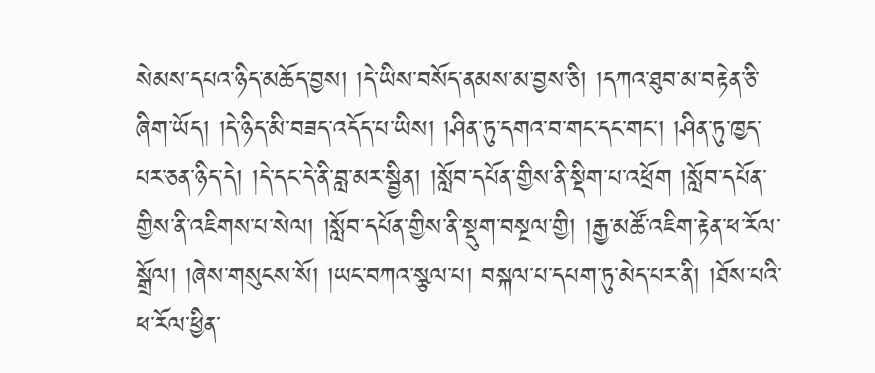སེམས་དཔའ་ཉིད་མཆོད་བྱས། །དེ་ཡིས་བསོད་ནམས་མ་བྱས་ཅི། །དཀའ་ཐུབ་མ་བརྟེན་ཅི་ཞིག་ཡོད། །དེ་ཉིད་མི་བཟད་འདོད་པ་ཡིས། །ཤིན་ཏུ་དགའ་བ་གང་དང་གང་། །ཤིན་ཏུ་ཁྱད་པར་ཅན་ཉིད་དེ། །དེ་དང་དེ་ནི་བླ་མར་སྦྱིན། །སློབ་དཔོན་གྱིས་ནི་སྡིག་པ་འཕྲོག །སློབ་དཔོན་གྱིས་ནི་འཇིགས་པ་སེལ། །སློབ་དཔོན་གྱིས་ནི་སྡུག་བསྔལ་གྱི། །རྒྱ་མཚོ་འཇིག་རྟེན་ཕ་རོལ་སྒྲོལ། །ཞེས་གསུངས་སོ། །ཡང་བཀའ་སྩལ་པ། བསྐལ་པ་དཔག་ཏུ་མེད་པར་ནི། །ཐོས་པའི་ཕ་རོལ་ཕྱིན་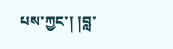པས་ཀྱང་། །བླ་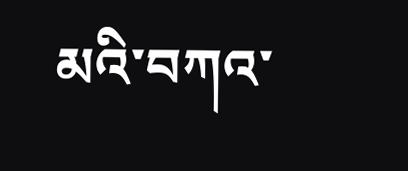མའི་བཀའ་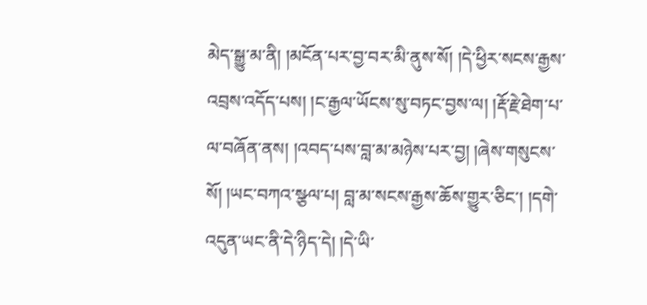མེད་སྒྱུ་མ་ནི། །མངོན་པར་བྱ་བར་མི་ནུས་སོ། །དེ་ཕྱིར་སངས་རྒྱས་འབྲས་འདོད་པས། །ང་རྒྱལ་ཡོངས་སུ་བཏང་བྱས་ལ། །རྡོ་རྗེ་ཐེག་པ་ལ་བཞོན་ནས། །འབད་པས་བླ་མ་མཉེས་པར་བྱ། །ཞེས་གསུངས་སོ། །ཡང་བཀའ་སྩལ་པ། བླ་མ་སངས་རྒྱས་ཆོས་གྱུར་ཅིང་། །དགེ་འདུན་ཡང་ནི་དེ་ཉིད་དེ། །དེ་ཡི་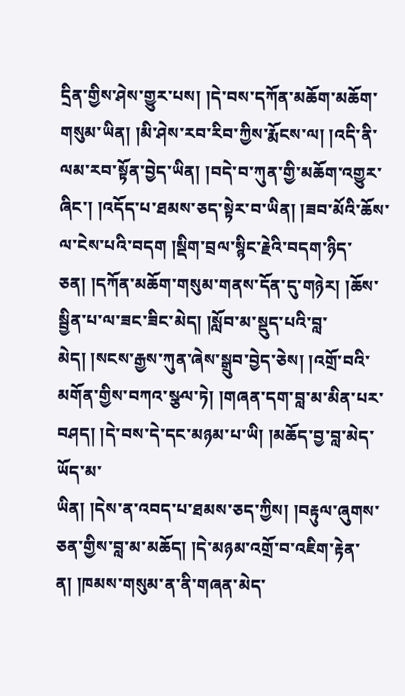དྲིན་གྱིས་ཤེས་གྱུར་པས། །དེ་བས་དཀོན་མཆོག་མཆོག་གསུམ་ཡིན། །མི་ཤེས་རབ་རིབ་ཀྱིས་རྨོངས་ལ། །འདི་ནི་ལམ་རབ་སྟོན་བྱེད་ཡིན། །བདེ་བ་ཀུན་གྱི་མཆོག་འགྱུར་ཞིང་། །འདོད་པ་ཐམས་ཅད་སྟེར་བ་ཡིན། །ཟབ་མོའི་ཆོས་ལ་ངེས་པའི་བདག །སྡིག་བྲལ་སྙིང་རྗེའི་བདག་ཉིད་ཅན། །དཀོན་མཆོག་གསུམ་གནས་དོན་དུ་གཉེར། །ཆོས་སྦྱིན་པ་ལ་ཟང་ཟིང་མེད། །སློབ་མ་སྡུད་པའི་བླ་མེད། །སངས་རྒྱས་ཀུན་ཞེས་སྒྲུབ་བྱེད་ཅེས། །འགྲོ་བའི་མགོན་གྱིས་བཀའ་སྩལ་ཏེ། །གཞན་དག་བླ་མ་མིན་པར་བཤད། །དེ་བས་དེ་དང་མཉམ་པ་ཡི། །མཆོད་བྱ་བླ་མེད་ཡོད་མ་
ཡིན། །དེས་ན་འབད་པ་ཐམས་ཅད་ཀྱིས། །བརྟུལ་ཞུགས་ཅན་གྱིས་བླ་མ་མཆོད། །དེ་མཉམ་འགྲོ་བ་འཇིག་རྟེན་ན། །ཁམས་གསུམ་ན་ནི་གཞན་མེད་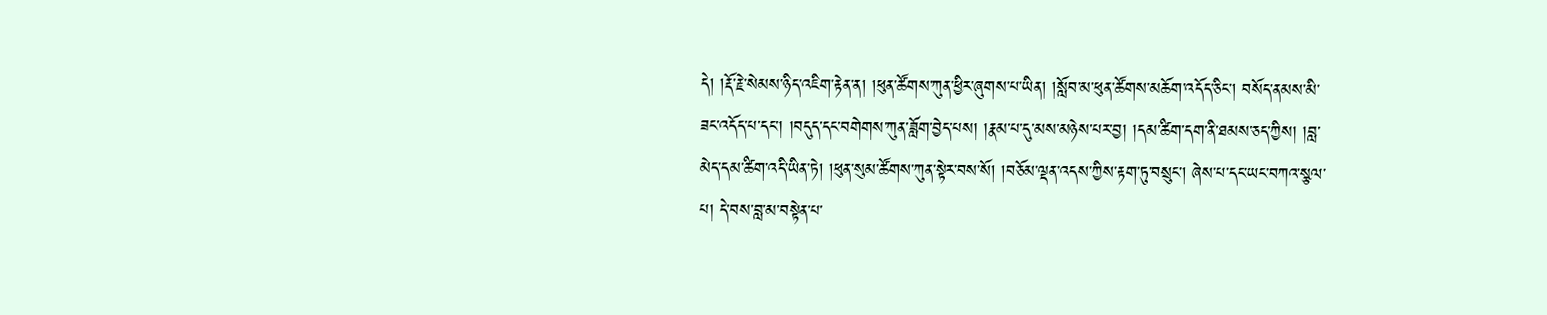དེ། །རྡོ་རྗེ་སེམས་ཉིད་འཇིག་རྟེན་ན། །ཕུན་ཚོགས་ཀུན་ཕྱིར་ཞུགས་པ་ཡིན། །སློབ་མ་ཕུན་ཚོགས་མཆོག་འདོད་ཅིང་། བསོད་ནམས་མི་ཟང་འདོད་པ་དང་། །བདུད་དང་བགེགས་ཀུན་ཟློག་བྱེད་པས། །རྣམ་པ་དུ་མས་མཉེས་པར་བྱ། །དམ་ཚིག་དག་ནི་ཐམས་ཅད་ཀྱིས། །བླ་མེད་དམ་ཚིག་འདི་ཡིན་ཏེ། །ཕུན་སུམ་ཚོགས་ཀུན་སྟེར་བས་སོ། །བཅོམ་ལྡན་འདས་ཀྱིས་རྟག་ཏུ་བསྲུང་། ཞེས་པ་དང་ཡང་བཀའ་སྩལ་པ། དེ་བས་བླ་མ་བསྟེན་པ་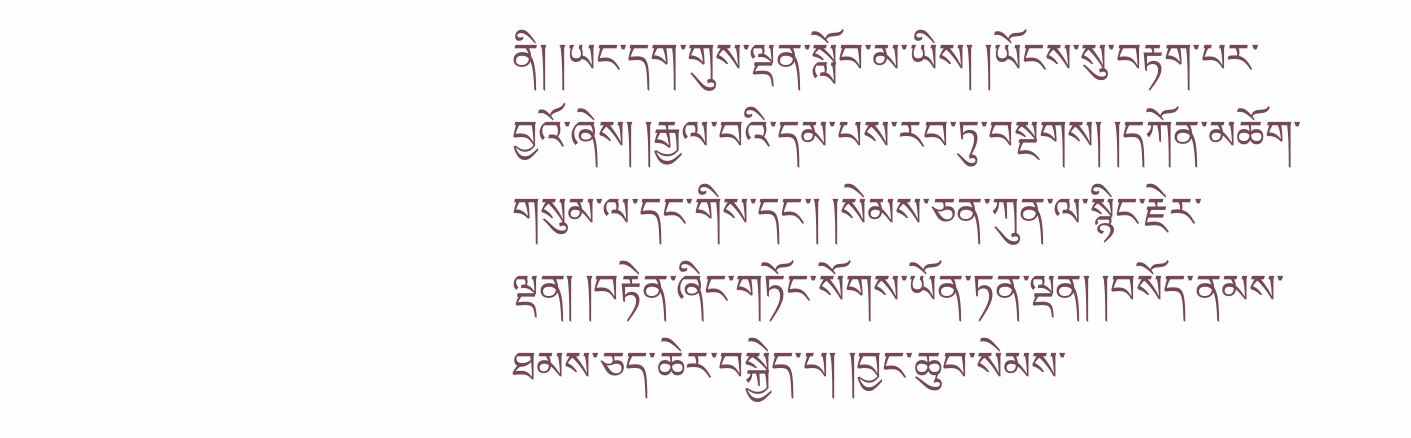ནི། །ཡང་དག་གུས་ལྡན་སློབ་མ་ཡིས། །ཡོངས་སུ་བརྟག་པར་བྱའོ་ཞེས། །རྒྱལ་བའི་དམ་པས་རབ་ཏུ་བསྔགས། །དཀོན་མཆོག་གསུམ་ལ་དང་གིས་དང་། །སེམས་ཅན་ཀུན་ལ་སྙིང་རྗེར་ལྡན། །བརྟེན་ཞིང་གཏོང་སོགས་ཡོན་ཏན་ལྡན། །བསོད་ནམས་ཐམས་ཅད་ཆེར་བསྐྱེད་པ། །བྱང་ཆུབ་སེམས་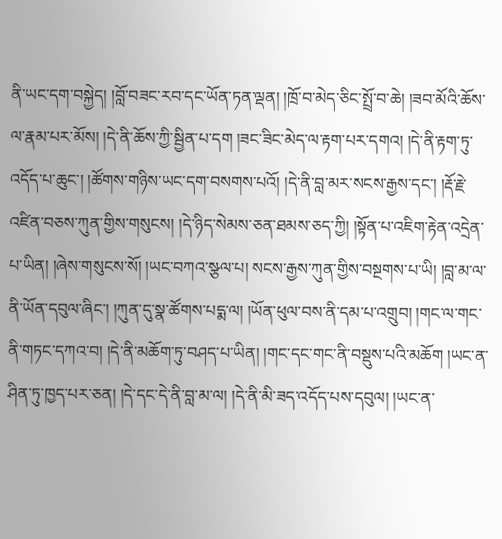ནི་ཡང་དག་བསྐྱེད། །བློ་བཟང་རབ་དང་ཡོན་ཏན་ལྡན། །ཁྲོ་བ་མེད་ཅིང་སྤྲོ་བ་ཆེ། །ཟབ་མོའི་ཆོས་ལ་རྣམ་པར་མོས། །དེ་ནི་ཆོས་ཀྱི་སྦྱིན་པ་དག །ཟང་ཟིང་མེད་ལ་རྟག་པར་དགའ། །དེ་ནི་རྟག་ཏུ་འདོད་པ་ཆུང་། །ཚོགས་གཉིས་ཡང་དག་བསགས་པའོ། །དེ་ནི་བླ་མར་སངས་རྒྱས་དང་། །རྡོ་རྗེ་འཛིན་བཅས་ཀུན་གྱིས་གསུངས། །དེ་ཉིད་སེམས་ཅན་ཐམས་ཅད་ཀྱི། །སྟོན་པ་འཇིག་རྟེན་འདྲེན་པ་ཡིན། །ཞེས་གསུངས་སོ། །ཡང་བཀའ་སྩལ་པ། སངས་རྒྱས་ཀུན་གྱིས་བསྔགས་པ་ཡི། །བླ་མ་ལ་ནི་ཡོན་དབུལ་ཞིང་། །ཀུན་དུ་སྣ་ཚོགས་པདྨ་ལ། །ཡོན་ཕུལ་བས་ནི་དམ་པ་འགྲུབ། །གང་ལ་གང་ནི་གཏང་དཀའ་བ། །དེ་ནི་མཆོག་ཏུ་བཤད་པ་ཡིན། །གང་དང་གང་ནི་བསྡུས་པའི་མཆོག །ཡང་ན་ཤིན་ཏུ་ཁྱད་པར་ཅན། །དེ་དང་དེ་ནི་བླ་མ་ལ། །དེ་ནི་མི་ཟད་འདོད་པས་དབུལ། །ཡང་ན་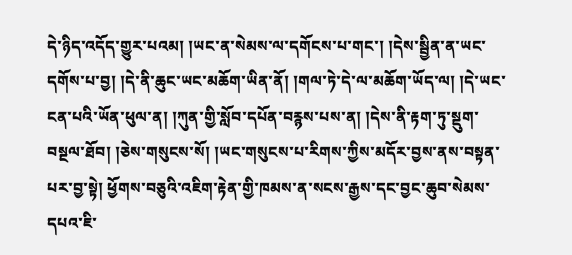དེ་ཉིད་འདོད་གྱུར་པའམ། །ཡང་ན་སེམས་ལ་དགོངས་པ་གང་། །དེས་སྦྱིན་ན་ཡང་དགོས་པ་བྱ། །དེ་ནི་ཆུང་ཡང་མཆོག་ཡིན་ནོ། །གལ་ཏེ་དེ་ལ་མཆོག་ཡོད་ལ། །དེ་ཡང་
ངན་པའི་ཡོན་ཕུལ་ན། །ཀུན་གྱི་སློབ་དཔོན་བརྙས་པས་ན། །དེས་ནི་རྟག་ཏུ་སྡུག་བསྔལ་ཐོབ། །ཅེས་གསུངས་སོ། །ཡང་གསུངས་པ་རིགས་ཀྱིས་མདོར་བྱས་ནས་བསྟན་པར་བྱ་སྟེ། ཕྱོགས་བཅུའི་འཇིག་རྟེན་གྱི་ཁམས་ན་སངས་རྒྱས་དང་བྱང་ཆུབ་སེམས་དཔའ་ཇི་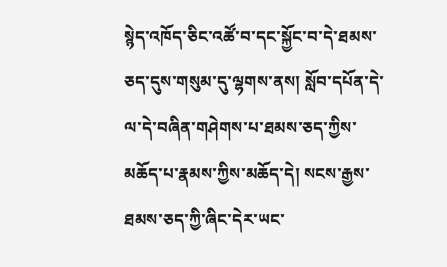སྙེད་འཁོད་ཅིང་འཚོ་བ་དང་སྐྱོང་བ་དེ་ཐམས་ཅད་དུས་གསུམ་དུ་ལྷགས་ནས། སློབ་དཔོན་དེ་ལ་དེ་བཞིན་གཤེགས་པ་ཐམས་ཅད་ཀྱིས་མཆོད་པ་རྣམས་ཀྱིས་མཆོད་དེ། སངས་རྒྱས་ཐམས་ཅད་ཀྱི་ཞིང་དེར་ཡང་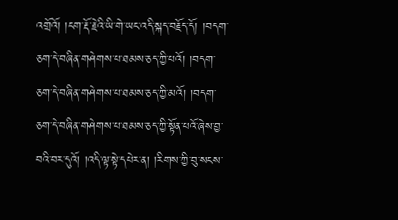འགྲོའོ། །ངག་རྡོ་རྗེའི་ཡི་གེ་ཡང་འདི་སྐད་བརྗོད་དོ། །བདག་ཅག་དེ་བཞིན་གཤེགས་པ་ཐམས་ཅད་ཀྱི་པའོ། །བདག་ཅག་དེ་བཞིན་གཤེགས་པ་ཐམས་ཅད་ཀྱི་མའོ། །བདག་ཅག་དེ་བཞིན་གཤེགས་པ་ཐམས་ཅད་ཀྱི་སྟོན་པའོ་ཞེས་བྱ་བའི་བར་དུའོ། །འདི་ལྟ་སྟེ་དཔེར་ན། །རིགས་ཀྱི་བུ་སངས་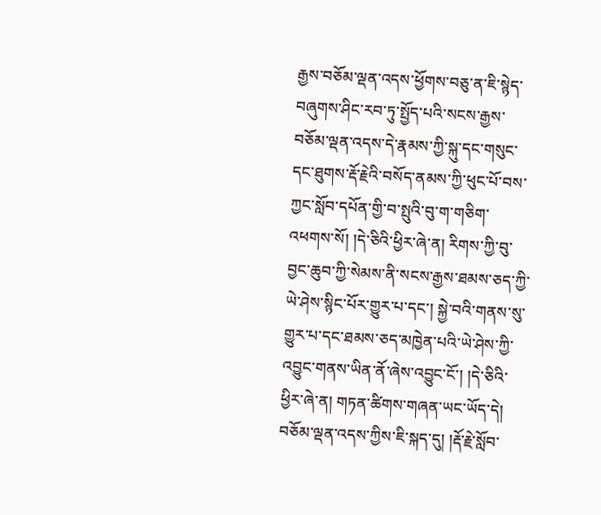རྒྱས་བཅོམ་ལྡན་འདས་ཕྱོགས་བཅུ་ན་ཇི་སྙེད་བཞུགས་ཤིང་རབ་ཏུ་སྤྱོད་པའི་སངས་རྒྱས་བཅོམ་ལྡན་འདས་དེ་རྣམས་ཀྱི་སྐུ་དང་གསུང་དང་ཐུགས་རྡོ་རྗེའི་བསོད་ནམས་ཀྱི་ཕུང་པོ་བས་ཀྱང་སློབ་དཔོན་གྱི་བ་སྤུའི་བུ་ག་གཅིག་འཕགས་སོ། །དེ་ཅིའི་ཕྱིར་ཞེ་ན། རིགས་ཀྱི་བུ་བྱང་ཆུབ་ཀྱི་སེམས་ནི་སངས་རྒྱས་ཐམས་ཅད་ཀྱི་ཡེ་ཤེས་སྙིང་པོར་གྱུར་པ་དང་། སྐྱེ་བའི་གནས་སུ་གྱུར་པ་དང་ཐམས་ཅད་མཁྱེན་པའི་ཡེ་ཤེས་ཀྱི་འབྱུང་གནས་ཡིན་ནོ་ཞེས་འབྱུང་ངོ་། །དེ་ཅིའི་ཕྱིར་ཞེ་ན། གཏན་ཚིགས་གཞན་ཡང་ཡོད་དེ། བཅོམ་ལྡན་འདས་ཀྱིས་ཇི་སྐད་དུ། །རྡོ་རྗེ་སློབ་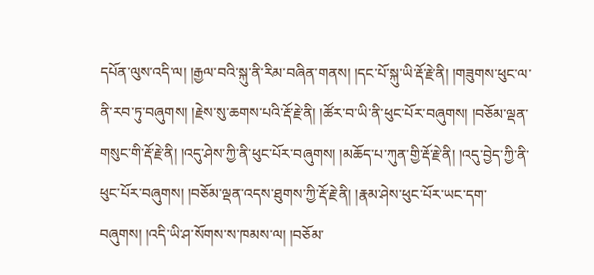དཔོན་ལུས་འདི་ལ། །རྒྱལ་བའི་སྐུ་ནི་རིམ་བཞིན་གནས། །དང་པོ་སྐུ་ཡི་རྡོ་རྗེ་ནི། །གཟུགས་ཕུང་ལ་ནི་རབ་ཏུ་བཞུགས། །རྗེས་སུ་ཆགས་པའི་རྡོ་རྗེ་ནི། །ཚོར་བ་ཡི་ནི་ཕུང་པོར་བཞུགས། །བཅོམ་ལྡན་གསུང་གི་རྡོ་རྗེ་ནི། །འདུ་ཤེས་ཀྱི་ནི་ཕུང་པོར་བཞུགས། །མཆོད་པ་ཀུན་གྱི་རྡོ་རྗེ་ནི། །འདུ་བྱེད་ཀྱི་ནི་ཕུང་པོར་བཞུགས། །བཅོམ་ལྡན་འདས་ཐུགས་ཀྱི་རྡོ་རྗེ་ནི། །རྣམ་ཤེས་ཕུང་པོར་ཡང་དག་བཞུགས། །འདི་ཡི་ཤ་སོགས་ས་ཁམས་ལ། །བཅོམ་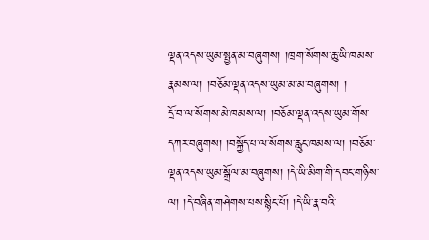ལྡན་འདས་ཡུམ་སྤྱན་མ་བཞུགས། །ཁྲག་སོགས་ཆུ་ཡི་ཁམས་རྣམས་ལ། །བཅོམ་ལྡན་འདས་ཡུམ་མ་མ་བཞུགས། །
དྲོ་བ་ལ་སོགས་མེ་ཁམས་ལ། །བཅོམ་ལྡན་འདས་ཡུམ་གོས་དཀར་བཞུགས། །བསྐྱོད་པ་ལ་སོགས་རླུང་ཁམས་ལ། །བཅོམ་ལྡན་འདས་ཡུམ་སྒྲོལ་མ་བཞུགས། །དེ་ཡི་མིག་གི་དབང་གཉིས་ལ། །དེ་བཞིན་གཤེགས་པས་སྙིང་པོ། །དེ་ཡི་རྣ་བའི་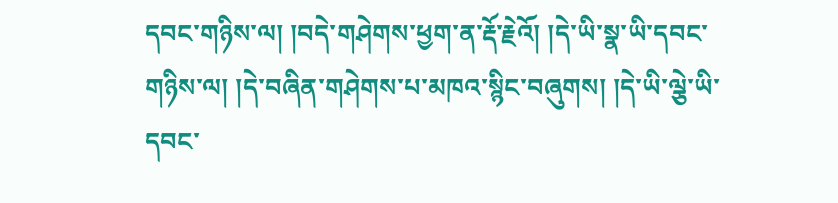དབང་གཉིས་ལ། །བདེ་གཤེགས་ཕྱག་ན་རྡོ་རྗེའོ། །དེ་ཡི་སྣ་ཡི་དབང་གཉིས་ལ། །དེ་བཞིན་གཤེགས་པ་མཁའ་སྙིང་བཞུགས། །དེ་ཡི་ལྕེ་ཡི་དབང་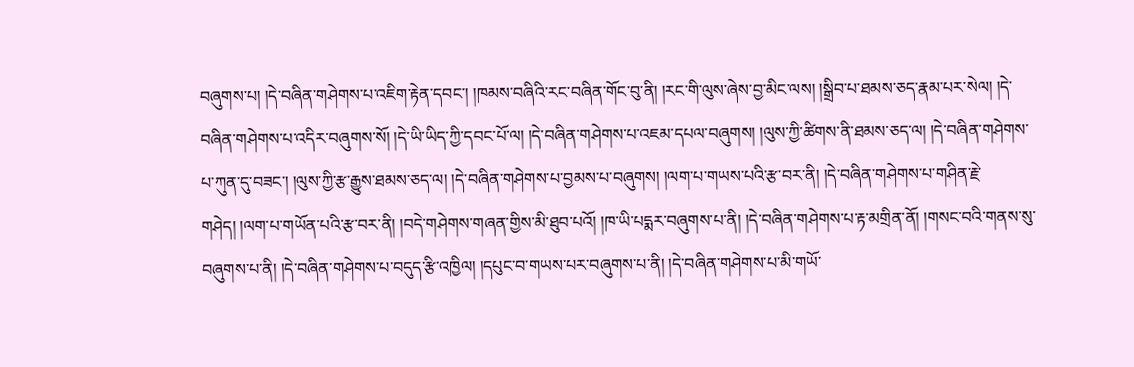བཞུགས་པ། །དེ་བཞིན་གཤེགས་པ་འཇིག་རྟེན་དབང་། །ཁམས་བཞིའི་རང་བཞིན་གོང་བུ་ནི། །རང་གི་ལུས་ཞེས་བྱ་མིང་ལས། །སྒྲིབ་པ་ཐམས་ཅད་རྣམ་པར་སེལ། །དེ་བཞིན་གཤེགས་པ་འདིར་བཞུགས་སོ། །དེ་ཡི་ཡིད་ཀྱི་དབང་པོ་ལ། །དེ་བཞིན་གཤེགས་པ་འཇམ་དཔལ་བཞུགས། །ལུས་ཀྱི་ཚིགས་ནི་ཐམས་ཅད་ལ། །དེ་བཞིན་གཤེགས་པ་ཀུན་དུ་བཟང་། །ལུས་ཀྱི་རྩ་རྒྱུས་ཐམས་ཅད་ལ། །དེ་བཞིན་གཤེགས་པ་བྱམས་པ་བཞུགས། །ལག་པ་གཡས་པའི་རྩ་བར་ནི། །དེ་བཞིན་གཤེགས་པ་གཤིན་རྗེ་གཤེད། །ལག་པ་གཡོན་པའི་རྩ་བར་ནི། །བདེ་གཤེགས་གཞན་གྱིས་མི་ཐུབ་པའོ། །ཁ་ཡི་པདྨར་བཞུགས་པ་ནི། །དེ་བཞིན་གཤེགས་པ་རྟ་མགྲིན་ནོ། །གསང་བའི་གནས་སུ་བཞུགས་པ་ནི། །དེ་བཞིན་གཤེགས་པ་བདུད་རྩི་འཁྱིལ། །དཔུང་བ་གཡས་པར་བཞུགས་པ་ནི། །དེ་བཞིན་གཤེགས་པ་མི་གཡོ་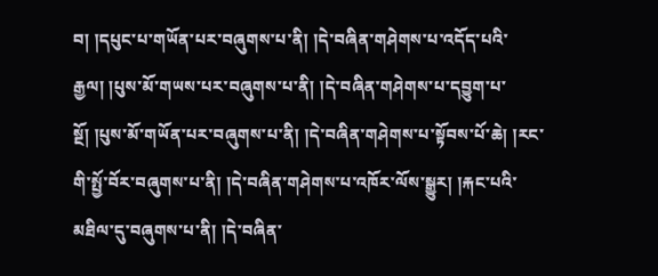བ། །དཔུང་པ་གཡོན་པར་བཞུགས་པ་ནི། །དེ་བཞིན་གཤེགས་པ་འདོད་པའི་རྒྱལ། །པུས་མོ་གཡས་པར་བཞུགས་པ་ནི། །དེ་བཞིན་གཤེགས་པ་དབྱུག་པ་སྔོ། །པུས་མོ་གཡོན་པར་བཞུགས་པ་ནི། །དེ་བཞིན་གཤེགས་པ་སྟོབས་པོ་ཆེ། །རང་གི་སྤྱོ་བོར་བཞུགས་པ་ནི། །དེ་བཞིན་གཤེགས་པ་འཁོར་ལོས་སྒྱུར། །རྐང་པའི་མཐིལ་དུ་བཞུགས་པ་ནི། །དེ་བཞིན་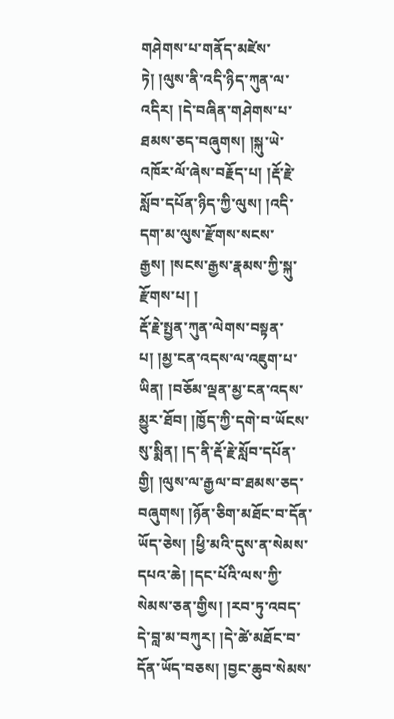གཤེགས་པ་གནོད་མཛེས་ཏེ། །ལུས་ནི་འདི་ཉིད་ཀུན་ལ་འདིར། །དེ་བཞིན་གཤེགས་པ་ཐམས་ཅད་བཞུགས། །སྐུ་ཡེ་འཁོར་ལོ་ཞེས་བརྗོད་པ། །རྡོ་རྗེ་སློབ་དཔོན་ཉིད་ཀྱི་ལུས། །འདི་དག་མ་ལུས་རྫོགས་སངས་རྒྱས། །སངས་རྒྱས་རྣམས་ཀྱི་སྐུ་རྫོགས་པ། །
རྡོ་རྗེ་སྤྱན་ཀུན་ལེགས་བསྟན་པ། །མྱ་ངན་འདས་ལ་འཇུག་པ་ཡིན། །བཅོམ་ལྡན་མྱ་ངན་འདས་མྱུར་ཐོབ། །ཁྱོད་ཀྱི་དགེ་བ་ཡོངས་སུ་སྨིན། །ད་ནི་རྡོ་རྗེ་སློབ་དཔོན་གྱི། །ལུས་ལ་རྒྱལ་བ་ཐམས་ཅད་བཞུགས། །ཉོན་ཅིག་མཐོང་བ་དོན་ཡོད་ཅེས། །ཕྱི་མའི་དུས་ན་སེམས་དཔའ་ཆེ། །དང་པོའི་ལས་ཀྱི་སེམས་ཅན་གྱིས། །རབ་ཏུ་འབད་དེ་བླ་མ་བཀུར། །དེ་ཚེ་མཐོང་བ་དོན་ཡོད་བཅས། །བྱང་ཆུབ་སེམས་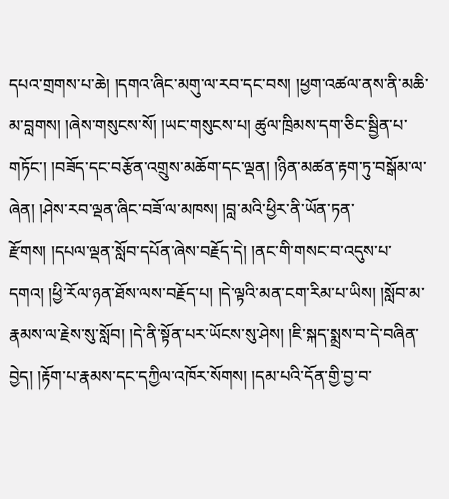དཔའ་གྲགས་པ་ཆེ། །དགའ་ཞིང་མགུ་ལ་རབ་དང་བས། །ཕྱག་འཚལ་ནས་ནི་མཆི་མ་བླགས། །ཞེས་གསུངས་སོ། །ཡང་གསུངས་པ། ཚུལ་ཁྲིམས་དག་ཅིང་སྦྱིན་པ་གཏོང་། །བཟོད་དང་བརྩོན་འགྲུས་མཆོག་དང་ལྡན། །ཉིན་མཚན་རྟག་ཏུ་བསྒོམ་ལ་ཞེན། །ཤེས་རབ་ལྡན་ཞིང་བཟོ་ལ་མཁས། །བླ་མའི་ཕྱིར་ནི་ཡོན་ཏན་རྫོགས། །དཔལ་ལྡན་སློབ་དཔོན་ཞེས་བརྗོད་དེ། །ནང་གི་གསང་བ་འདུས་པ་དགའ། །ཕྱི་རོལ་ཉན་ཐོས་ལས་བརྗོད་པ། །དེ་ལྟའི་མན་ངག་རིམ་པ་ཡིས། །སློབ་མ་རྣམས་ལ་རྗེས་སུ་སློབ། །དེ་ནི་སྟོན་པར་ཡོངས་སུ་ཤེས། །ཇི་སྐད་སྨྲས་བ་དེ་བཞིན་བྱེད། །རྟོག་པ་རྣམས་དང་དཀྱིལ་འཁོར་སོགས། །དམ་པའི་དོན་གྱི་བྱ་བ་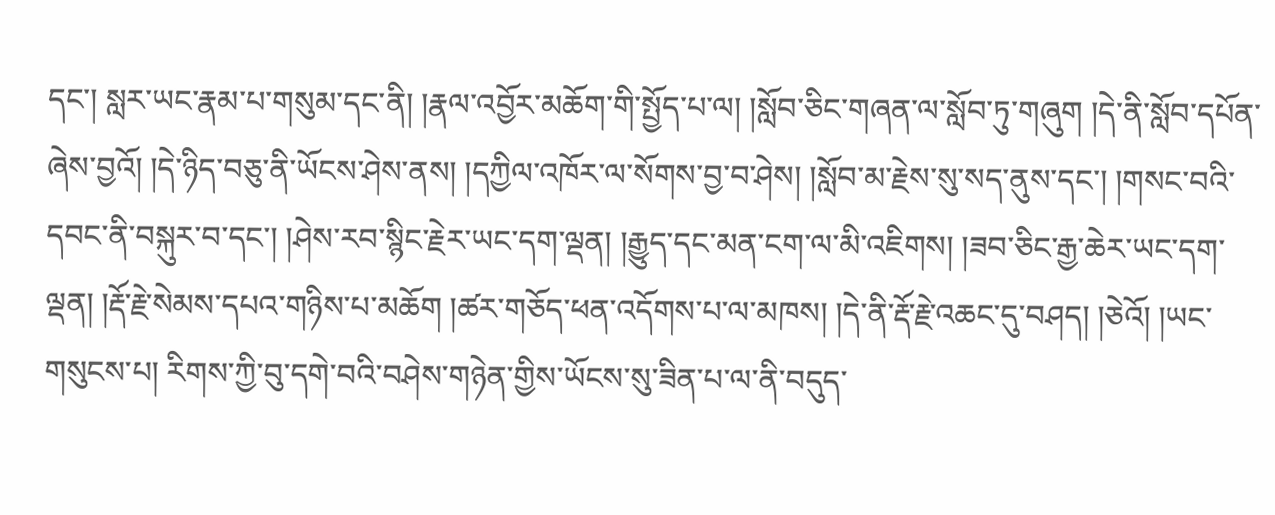དང་། སླར་ཡང་རྣམ་པ་གསུམ་དང་ནི། །རྣལ་འབྱོར་མཆོག་གི་སྤྱོད་པ་ལ། །སློབ་ཅིང་གཞན་ལ་སློབ་ཏུ་གཞུག །དེ་ནི་སློབ་དཔོན་ཞེས་བྱའོ། །དེ་ཉིད་བཅུ་ནི་ཡོངས་ཤེས་ནས། །དཀྱིལ་འཁོར་ལ་སོགས་བྱ་བ་ཤེས། །སློབ་མ་རྗེས་སུ་སད་ནུས་དང་། །གསང་བའི་དབང་ནི་བསྐུར་བ་དང་། །ཤེས་རབ་སྙིང་རྗེར་ཡང་དག་ལྡན། །རྒྱུད་དང་མན་ངག་ལ་མི་འཇིགས། །ཟབ་ཅིང་རྒྱ་ཆེར་ཡང་དག་ལྡན། །རྡོ་རྗེ་སེམས་དཔའ་གཉིས་པ་མཆོག །ཚར་གཅོད་ཕན་འདོགས་པ་ལ་མཁས། །དེ་ནི་རྡོ་རྗེ་འཆང་དུ་བཤད། །ཅེའོ། །ཡང་གསུངས་པ། རིགས་ཀྱི་བུ་དགེ་བའི་བཤེས་གཉེན་གྱིས་ཡོངས་སུ་ཟིན་པ་ལ་ནི་བདུད་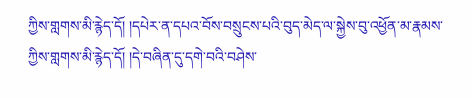ཀྱིས་གླགས་མི་རྙེད་དོ། །དཔེར་ན་དཔའ་བོས་བསྲུངས་པའི་བུད་མེད་ལ་སྐྱེས་བུ་འཕྱོན་མ་རྣམས་ཀྱིས་གླགས་མི་རྙེད་དོ། །དེ་བཞིན་དུ་དགེ་བའི་བཤེས་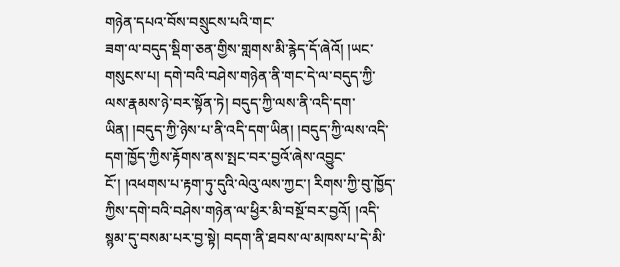གཉེན་དཔའ་བོས་བསྲུངས་པའི་གང་
ཟག་ལ་བདུད་སྡིག་ཅན་གྱིས་གླགས་མི་རྙེད་དོ་ཞེའོ། །ཡང་གསུངས་པ། དགེ་བའི་བཤེས་གཉེན་ནི་གང་དེ་ལ་བདུད་ཀྱི་ལས་རྣམས་ཉེ་བར་སྟོན་ཏེ། བདུད་ཀྱི་ལས་ནི་འདི་དག་ཡིན། །བདུད་ཀྱི་ཉེས་པ་ནི་འདི་དག་ཡིན། །བདུད་ཀྱི་ལས་འདི་དག་ཁྱོད་ཀྱིས་རྟོགས་ནས་སྤང་བར་བྱའོ་ཞེས་འབྱུང་ངོ་། །འཕགས་པ་རྟག་ཏུ་དུའི་ལེའུ་ལས་ཀྱང་། རིགས་ཀྱི་བུ་ཁྱོད་ཀྱིས་དགེ་བའི་བཤེས་གཉེན་ལ་ཕྱིར་མི་བསྔོ་བར་བྱའོ། །འདི་སྙམ་དུ་བསམ་པར་བྱ་སྟེ། བདག་ནི་ཐབས་ལ་མཁས་པ་དེ་མི་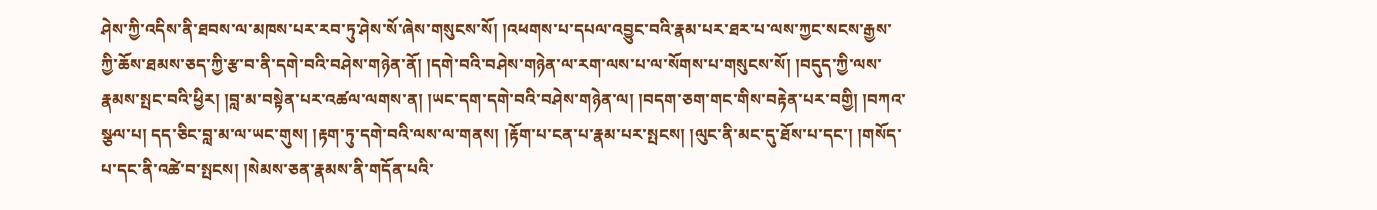ཤེས་ཀྱི་འདིས་ནི་ཐབས་ལ་མཁས་པར་རབ་ཏུ་ཤེས་སོ་ཞེས་གསུངས་སོ། །འཕགས་པ་དཔལ་འབྱུང་བའི་རྣམ་པར་ཐར་པ་ལས་ཀྱང་སངས་རྒྱས་ཀྱི་ཆོས་ཐམས་ཅད་ཀྱི་རྩ་བ་ནི་དགེ་བའི་བཤེས་གཉེན་ནོ། །དགེ་བའི་བཤེས་གཉེན་ལ་རག་ལས་པ་ལ་སོགས་པ་གསུངས་སོ། །བདུད་ཀྱི་ལས་རྣམས་སྤང་བའི་ཕྱིར། །བླ་མ་བསྟེན་པར་འཚལ་ལགས་ན། །ཡང་དག་དགེ་བའི་བཤེས་གཉེན་ལ། །བདག་ཅག་གང་གིས་བརྟེན་པར་བགྱི། །བཀའ་སྩལ་པ། དད་ཅིང་བླ་མ་ལ་ཡང་གུས། །རྟག་ཏུ་དགེ་བའི་ལས་ལ་གནས། །རྟོག་པ་ངན་པ་རྣམ་པར་སྤངས། །ལུང་ནི་མང་དུ་ཐོས་པ་དང་། །གསོད་པ་དང་ནི་འཚེ་བ་སྤངས། །སེམས་ཅན་རྣམས་ནི་གདོན་པའི་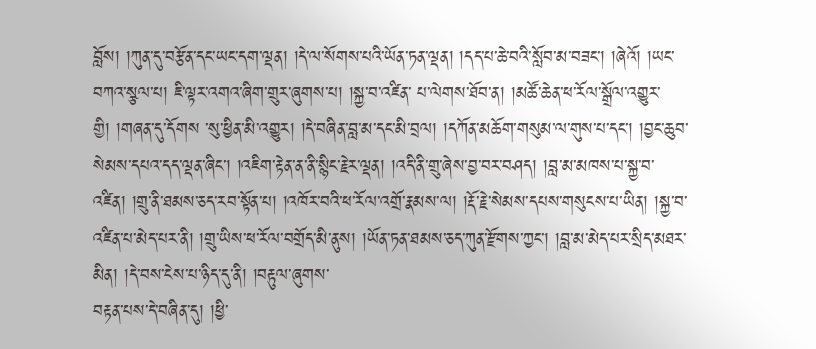བློས། །ཀུན་དུ་བརྩོན་དང་ཡང་དག་ལྡན། །དེ་ལ་སོགས་པའི་ཡོན་ཏན་ལྡན། །དད་པ་ཆེ་བའི་སློབ་མ་བཟང་། །ཞེའོ། །ཡང་བཀའ་སྩལ་པ། ཇི་ལྟར་འགའ་ཞིག་གྲུར་ཞུགས་པ། །སྐྱ་བ་འཛིན་ པ་ལེགས་ཐོབ་ན། །མཚོ་ཆེན་ཕ་རོལ་སྒྲོལ་འགྱུར་གྱི། །གཞན་དུ་དོགས ་སུ་ཕྱིན་མི་འགྱུར། །དེ་བཞིན་བླ་མ་དང་མི་བྲལ། །དཀོན་མཆོག་གསུམ་ལ་གུས་པ་དང་། །བྱང་ཆུབ་སེམས་དཔའ་དད་ལྡན་ཞིང་། །འཇིག་རྟེན་ན་ནི་སྙིང་རྗེར་ལྡན། །འདི་ནི་གྲུ་ཞེས་བྱ་བར་བཤད། །བླ་མ་མཁས་པ་སྐྱ་བ་འཛིན། །གྲུ་ནི་ཐམས་ཅད་རབ་སྟོན་པ། །འཁོར་བའི་ཕ་རོལ་འགྲོ་རྣམས་ལ། །རྡོ་རྗེ་སེམས་དཔས་གསུངས་པ་ཡིན། །སྐྱ་བ་འཛིན་པ་མེད་པར་ནི། །གྲུ་ཡིས་ཕ་རོལ་བགྲོད་མི་ནུས། །ཡོན་ཏན་ཐམས་ཅད་ཀུན་རྫོགས་ཀྱང་། །བླ་མ་མེད་པར་སྲིད་མཐར་མིན། །དེ་བས་ངེས་པ་ཉིད་དུ་ནི། །བརྟུལ་ཞུགས་
བརྟན་པས་དེ་བཞིན་དུ། །ཕྱི་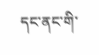དང་ནང་གི་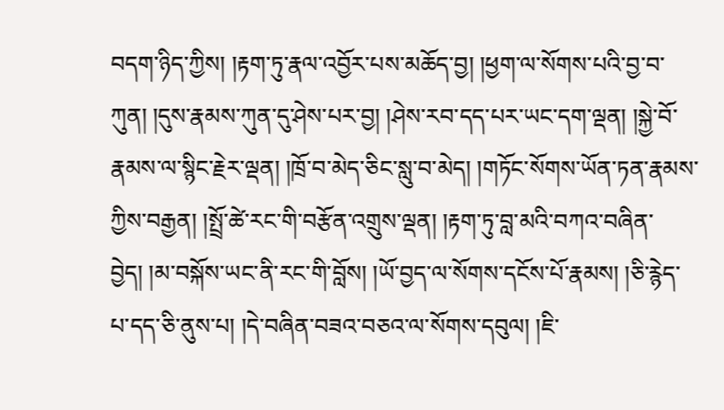བདག་ཉིད་ཀྱིས། །རྟག་ཏུ་རྣལ་འབྱོར་པས་མཆོད་བྱ། །ཕྱག་ལ་སོགས་པའི་བྱ་བ་ཀུན། །དུས་རྣམས་ཀུན་དུ་ཤེས་པར་བྱ། །ཤེས་རབ་དད་པར་ཡང་དག་ལྡན། །སྐྱེ་བོ་རྣམས་ལ་སྙིང་རྗེར་ལྡན། །ཁྲོ་བ་མེད་ཅིང་སླུ་བ་མེད། །གཏོང་སོགས་ཡོན་ཏན་རྣམས་ཀྱིས་བརྒྱན། །སྤྲོ་ཚེ་རང་གི་བརྩོན་འགྲུས་ལྡན། །རྟག་ཏུ་བླ་མའི་བཀའ་བཞིན་བྱེད། །མ་བསྐོས་ཡང་ནི་རང་གི་བློས། །ཡོ་བྱད་ལ་སོགས་དངོས་པོ་རྣམས། །ཅི་རྙེད་པ་དད་ཅི་ནུས་པ། །དེ་བཞིན་བཟའ་བཅའ་ལ་སོགས་དབུལ། །ཇི་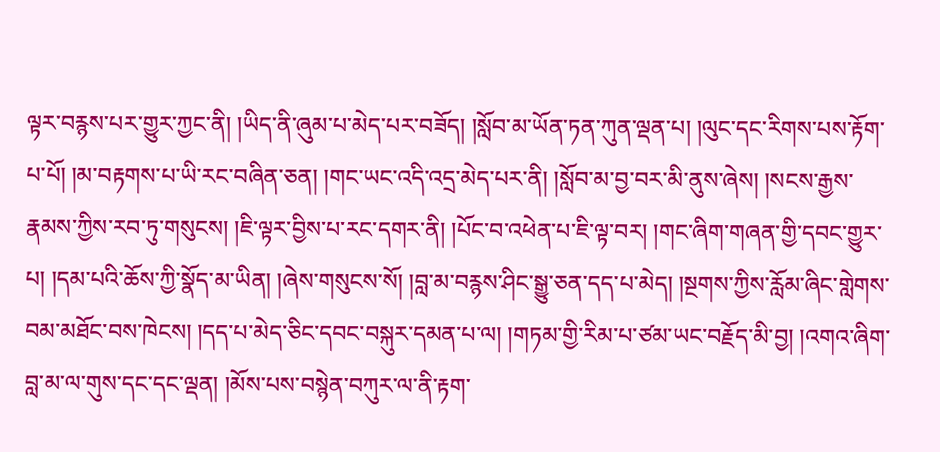ལྟར་བརྙས་པར་གྱུར་ཀྱང་ནི། །ཡིད་ནི་ཞུམ་པ་མེད་པར་བཟོད། །སློབ་མ་ཡོན་ཏན་ཀུན་ལྡན་པ། །ལུང་དང་རིགས་པས་རྟོག་པ་པོ། །མ་བརྟགས་པ་ཡི་རང་བཞིན་ཅན། །གང་ཡང་འདི་འདྲ་མེད་པར་ནི། །སློབ་མ་བྱ་བར་མི་ནུས་ཞེས། །སངས་རྒྱས་རྣམས་ཀྱིས་རབ་ཏུ་གསུངས། །ཇི་ལྟར་བྱིས་པ་རང་དགར་ནི། །པོང་བ་འཕེན་པ་ཇི་ལྟ་བར། །གང་ཞིག་གཞན་གྱི་དབང་གྱུར་པ། །དམ་པའི་ཆོས་ཀྱི་སྣོད་མ་ཡིན། །ཞེས་གསུངས་སོ། །བླ་མ་བརྙས་ཤིང་སྒྱུ་ཅན་དད་པ་མེད། །སྔགས་ཀྱིས་རློམ་ཞིང་གླེགས་བམ་མཐོང་བས་ཁེངས། །དད་པ་མེད་ཅིང་དབང་བསྐུར་དམན་པ་ལ། །གཏམ་གྱི་རིམ་པ་ཙམ་ཡང་བརྗོད་མི་བྱ། །འགའ་ཞིག་བླ་མ་ལ་གུས་དང་དང་ལྡན། །མོས་པས་བསྙེན་བཀུར་ལ་ནི་རྟག་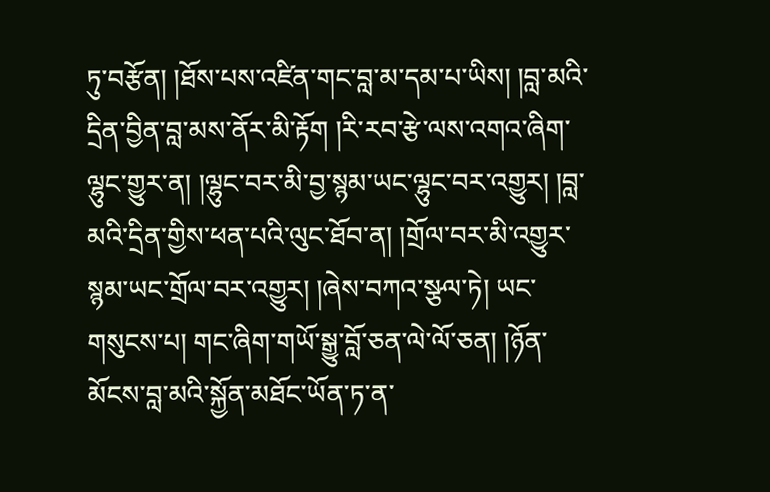ཏུ་བརྩོན། །ཐོས་པས་འཛིན་གང་བླ་མ་དམ་པ་ཡིས། །བླ་མའི་དྲིན་བྱིན་བླ་མས་ནོར་མི་རྟོག །རི་རབ་རྩེ་ལས་འགའ་ཞིག་ལྷུང་གྱུར་ན། །ལྷུང་བར་མི་བྱ་སྙམ་ཡང་ལྷུང་བར་འགྱུར། །བླ་མའི་དྲིན་གྱིས་ཕན་པའི་ལུང་ཐོབ་ན། །གྲོལ་བར་མི་འགྱུར་སྙམ་ཡང་གྲོལ་བར་འགྱུར། །ཞེས་བཀའ་སྩལ་ཏེ། ཡང་གསུངས་པ། གང་ཞིག་གཡོ་སྒྱུ་བློ་ཅན་ལེ་ལོ་ཅན། །ཉོན་མོངས་བླ་མའི་སྐྱོན་མཐོང་ཡོན་ཏ་ན་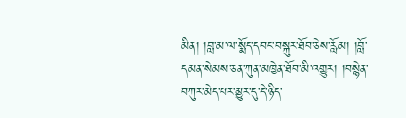མིན། །བླ་མ་ལ་སྨོད་དབང་བསྐུར་ཐོབ་ཅེས་རློམ། །བློ་དམན་སེམས་ཅན་ཀུན་མཁྱེན་ཐོབ་མི་འགྱུར། །བསྙེན་བཀུར་མེད་པར་མྱུར་དུ་དེ་ཉིད་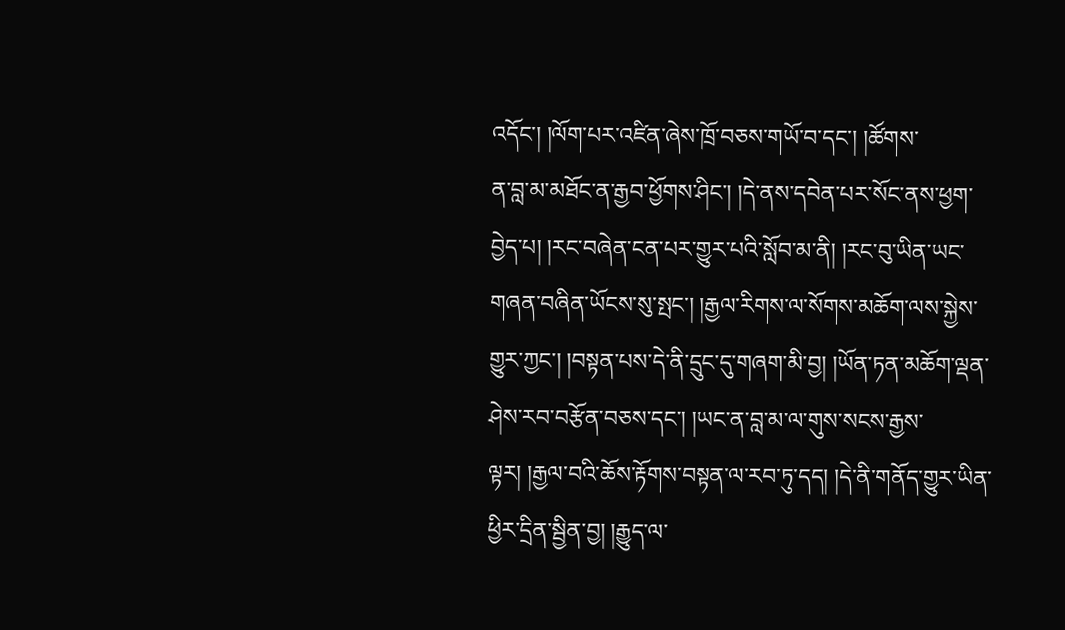འདོང་། །ལོག་པར་འཛིན་ཞེས་ཁྲོ་བཅས་གཡོ་བ་དང་། །ཚོགས་
ན་བླ་མ་མཐོང་ན་རྒྱབ་ཕྱོགས་ཤིང་། །དེ་ནས་དབེན་པར་སོང་ནས་ཕྱག་བྱེད་པ། །རང་བཞེན་ངན་པར་གྱུར་པའི་སློབ་མ་ནི། །རང་བུ་ཡིན་ཡང་གཞན་བཞིན་ཡོངས་སུ་སྤང་། །རྒྱལ་རིགས་ལ་སོགས་མཆོག་ལས་སྐྱེས་གྱུར་ཀྱང་། །བསྟན་པས་དེ་ནི་དྲུང་དུ་གཞག་མི་བྱ། །ཡོན་ཏན་མཆོག་ལྡན་ཤེས་རབ་བརྩོན་བཅས་དང་། །ཡང་ན་བླ་མ་ལ་གུས་སངས་རྒྱས་ལྟར། །རྒྱལ་བའི་ཆོས་རྟོགས་བསྟན་ལ་རབ་ཏུ་དད། །དེ་ནི་གནོད་གྱུར་ཡིན་ཕྱིར་དྲིན་སྦྱིན་བྱ། །རྒྱུད་ལ་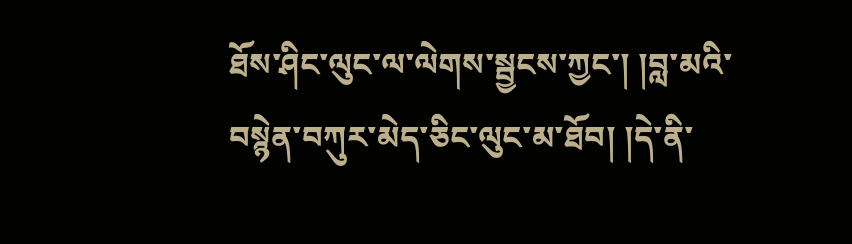ཐོས་ཤིང་ལུང་ལ་ལེགས་སྦྱངས་ཀྱང་། །བླ་མའི་བསྙེན་བཀུར་མེད་ཅིང་ལུང་མ་ཐོབ། །དེ་ནི་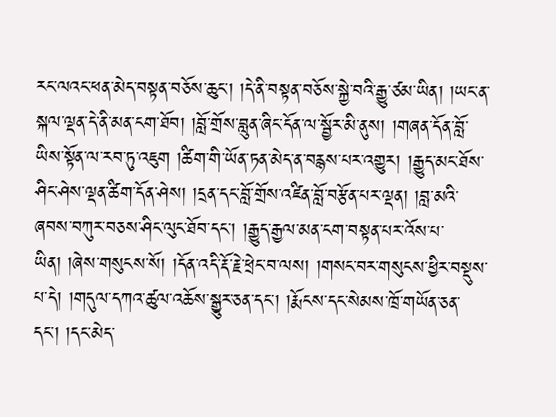རང་ལའང་ཕན་མེད་བསྟན་བཅོས་ཆུང་། །དེ་ནི་བསྟན་བཅོས་སྐྱེ་བའི་རྒྱུ་ཙམ་ཡིན། །ཡང་ན་སྐལ་ལྡན་དེ་ནི་མན་ངག་ཐོབ། །བློ་གྲོས་བླུན་ཞིང་དོན་ལ་སྦྱོར་མི་ནུས། །གཞན་དོན་བློ་ཡིས་སྟོན་ལ་རབ་ཏུ་འཇུག །ཚིག་གི་ཡོན་ཏན་མེད་ན་བརྙས་པར་འགྱུར། །རྒྱུད་མང་ཐོས་ཤིང་ཤེས་ལྡན་ཚིག་དོན་ཤེས། །དྲན་དང་བློ་གྲོས་འཛིན་བློ་བརྩོན་པར་ལྡན། །བླ་མའི་ཞབས་བཀུར་བཅས་ཤིང་ལུང་ཐོབ་དང་། །རྒྱུད་རྒྱལ་མན་ངག་བསྟན་པར་འོས་པ་ཡིན། །ཞེས་གསུངས་སོ། །དོན་འདི་རྡོ་རྗེ་ཕྲེང་བ་ལས། །གསང་བར་གསུངས་ཕྱིར་བསྡུས་པ་དེ། །གདུལ་དཀའ་ཚུལ་འཆོས་སྒྱུར་ཅན་དང་། །རྨོངས་དང་སེམས་ཁྲོ་གཡོན་ཅན་དང་། །དང་མེད་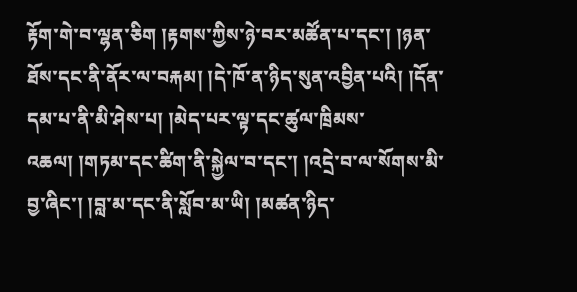རྟོག་གེ་བ་ལྷན་ཅིག །རྟགས་ཀྱིས་ཉེ་བར་མཚོན་པ་དང་། །ཉན་ཐོས་དང་ནི་ནོར་ལ་བརྐམ། །དེ་ཁོ་ན་ཉིད་སུན་འབྱིན་པའི། །དོན་དམ་པ་ནི་མི་ཤེས་པ། །མེད་པར་ལྟ་དང་ཚུལ་ཁྲིམས་འཆལ། །གཏམ་དང་ཚིག་ནི་སྐྱེལ་བ་དང་། །འདྲེ་བ་ལ་སོགས་མི་བྱ་ཞིང་། །བླ་མ་དང་ནི་སློབ་མ་ཡི། །མཚན་ཉིད་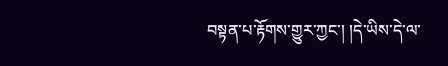བསྟན་པ་རྟོགས་གྱུར་ཀྱང་། །དེ་ཡིས་དེ་ལ་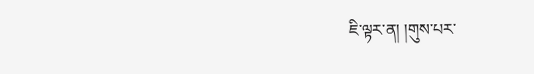ཇི་ལྟར་ན། །གུས་པར་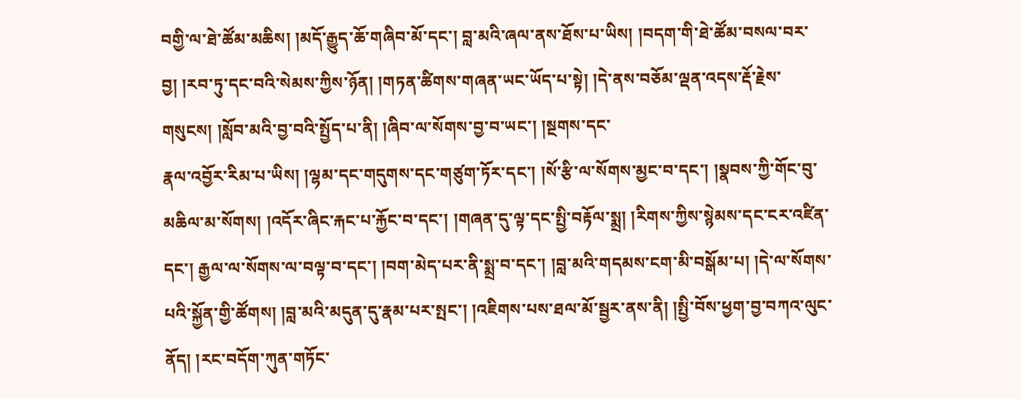བགྱི་ལ་ཐེ་ཚོམ་མཆིས། །མདོ་རྒྱུད་ཆོ་གཞིབ་མོ་དང་། བླ་མའི་ཞལ་ནས་ཐོས་པ་ཡིས། །བདག་གི་ཐེ་ཚོམ་བསལ་བར་བྱ། །རབ་ཏུ་དང་བའི་སེམས་ཀྱིས་ཉོན། །གཏན་ཚིགས་གཞན་ཡང་ཡོད་པ་སྟེ། །དེ་ནས་བཅོམ་ལྡན་འདས་རྡོ་རྗེས་གསུངས། །སློབ་མའི་བྱ་བའི་སྤྱོད་པ་ནི། །ཞིབ་ལ་སོགས་བྱ་བ་ཡང་། །སྔགས་དང་
རྣལ་འབྱོར་རིམ་པ་ཡིས། །ལྷམ་དང་གདུགས་དང་གཙུག་ཏོར་དང་། །སོ་རྩི་ལ་སོགས་མྱང་བ་དང་། །སྣབས་ཀྱི་གོང་བུ་མཆིལ་མ་སོགས། །འདོར་ཞིང་རྐང་པ་རྐྱོང་བ་དང་། །གཞན་དུ་ལྟ་དང་སྤྱི་བརྟོལ་སྨྲ། །རིགས་ཀྱིས་སྙེམས་དང་ངར་འཛིན་དང་། རྒྱལ་ལ་སོགས་ལ་བལྟ་བ་དང་། །བག་མེད་པར་ནི་སྨྲ་བ་དང་། །བླ་མའི་གདམས་ངག་མི་བསྒོམ་པ། །དེ་ལ་སོགས་པའི་སྐྱོན་གྱི་ཚོགས། །བླ་མའི་མདུན་དུ་རྣམ་པར་སྤང་། །འཇིགས་པས་ཐལ་མོ་སྦྱར་ནས་ནི། །སྤྱི་བོས་ཕྱག་བྱ་བཀའ་ལུང་ནོད། །རང་བདོག་ཀུན་གཏོང་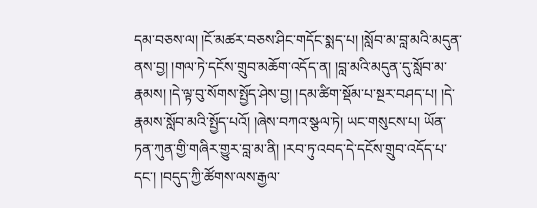དམ་བཅས་ལ། །ངོ་མཚར་བཅས་ཤིང་གདོང་སྨད་པ། །སློབ་མ་བླ་མའི་མདུན་ནས་བྱ། །གལ་ཏེ་དངོས་གྲུབ་མཆོག་འདོད་ན། །བླ་མའི་མདུན་དུ་སློབ་མ་རྣམས། །དེ་ལྟ་བུ་སོགས་སྤྱོད་ཤེས་བྱ། །དམ་ཚིག་སྡོམ་པ་སྔར་བཤད་པ། །དེ་རྣམས་སློབ་མའི་སྤྱོད་པའོ། །ཞེས་བཀའ་སྩལ་ཏེ། ཡང་གསུངས་པ། ཡོན་ཏན་ཀུན་གྱི་གཞིར་གྱུར་བླ་མ་ནི། །རབ་ཏུ་འབད་དེ་དངོས་གྲུབ་འདོད་པ་དང་། །བདུད་ཀྱི་ཚོགས་ལས་རྒྱལ་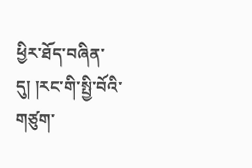ཕྱིར་ཐོད་བཞིན་དུ། །རང་གི་སྤྱི་བོའི་གཙུག་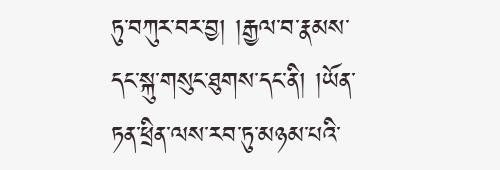ཏུ་བཀུར་བར་བྱ། །རྒྱལ་བ་རྣམས་དང་སྐུ་གསུང་ཐུགས་དང་ནི། །ཡོན་ཏན་ཕྲིན་ལས་རབ་ཏུ་མཉམ་པའི་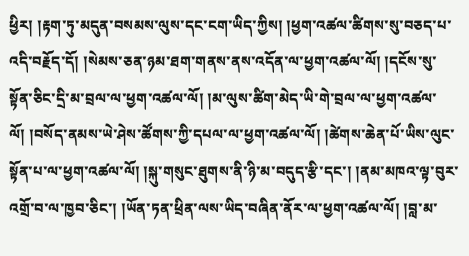ཕྱིར། །རྟག་ཏུ་མདུན་བསམས་ལུས་དང་ངག་ཡིད་ཀྱིས། །ཕྱག་འཚལ་ཚིགས་སུ་བཅད་པ་འདི་བརྗོད་དོ། །སེམས་ཅན་ཉམ་ཐག་གནས་ནས་འདོན་ལ་ཕྱག་འཚལ་ལོ། །དངོས་སུ་སྟོན་ཅིང་དྲི་མ་བྲལ་ལ་ཕྱག་འཚལ་ལོ། །མ་ལུས་ཚིག་མེད་ཡི་གེ་བྲལ་ལ་ཕྱག་འཚལ་ལོ། །བསོད་ནམས་ཡེ་ཤེས་ཚོགས་ཀྱི་དཔལ་ལ་ཕྱག་འཚལ་ལོ། །ཚེགས་ཆེན་པོ་ཡིས་ལུང་སྟོན་པ་ལ་ཕྱག་འཚལ་ལོ། །སྐུ་གསུང་ཐུགས་ནི་ཉི་མ་བདུད་རྩི་དང་། །ནམ་མཁའ་ལྟ་བུར་འགྲོ་བ་ལ་ཁྱབ་ཅིང་། །ཡོན་ཏན་ཕྲིན་ལས་ཡིད་བཞིན་ནོར་ལ་ཕྱག་འཚལ་ལོ། །བླ་མ་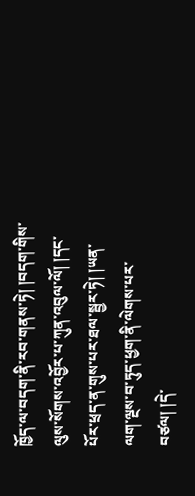ཁྱོད་ལ་བདག་ནི་རབ་གནས་ཏེ། །བདག་གིས་ལུས་སོགས་འབྱོར་པ་ཀུན་འབུལ་ལོ། །དང་པོར་ཕྲད་ན་གུས་པར་ཐལ་སྦྱར་ཏེ། །ཡན་ལག་ལྔས་བ་ཏུད་ཕྱག་ནི་ལེགས་པར་བཙལ། །དེ་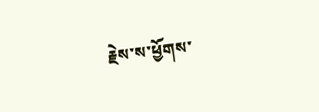རྗེས་ས་ཕྱོགས་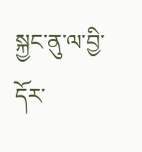སྐྱང་ནུ་ལ་བྱི་དོར་